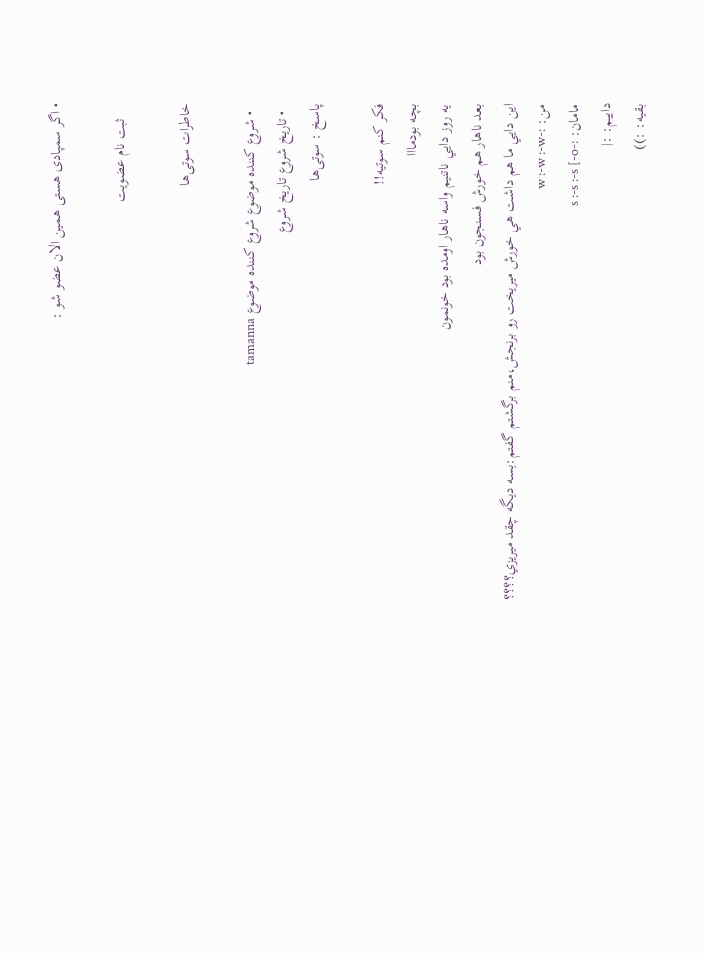• اگر سمپادی هستی همین الان عضو شو :

    ثبت نام عضویت

خاطرات سوتی‌ها

  • شروع کننده موضوع شروع کننده موضوع tamanna
  • تاریخ شروع تاریخ شروع
پاسخ : سوتی‌ها

فكر كنم سوتيه!!
بچه بودمااا
يه روز دايي ناتنيم واسه ناهار اومده بود خونمون
بعد ناهار هم خورش فسنجون بود
اين دايي ما هم داشت هي خورش ميريخت رو برنجش،منم برگشتم گفتم:بسه ديگه چقد ميريزي؟؟؟؟
من: :-w :-w :-w
مامان: :-s :-s :-s [-o
داييم: :|
بقيه: :))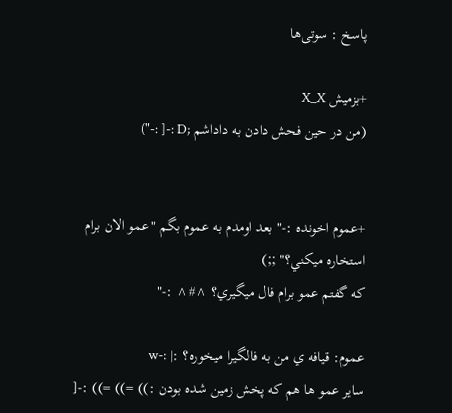پاسخ : سوتی‌ها

+بزميش X_X
(من در حين فحش دادن به داداشم ;D :-[ :-")


+عموم اخونده :-" بعد اومدم به عموم بگم "عمو الان برام استخاره ميكني؟" ;;)
كه گفتم عمو برام فال ميگيري؟ ^#^ :-"

عموم: قيافه ي من به فالگيرا ميخوره؟ :| :-w
ساير عمو ها هم كه پخش زمين شده بودن :)) =)) =)) :-[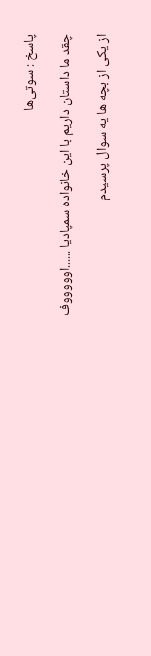پاسخ : سوتی‌ها

چقد ما داستان داریم با این خانواده سمپادیا ......اوووووف

از یکی از بچه ها یه سوال پرسیدم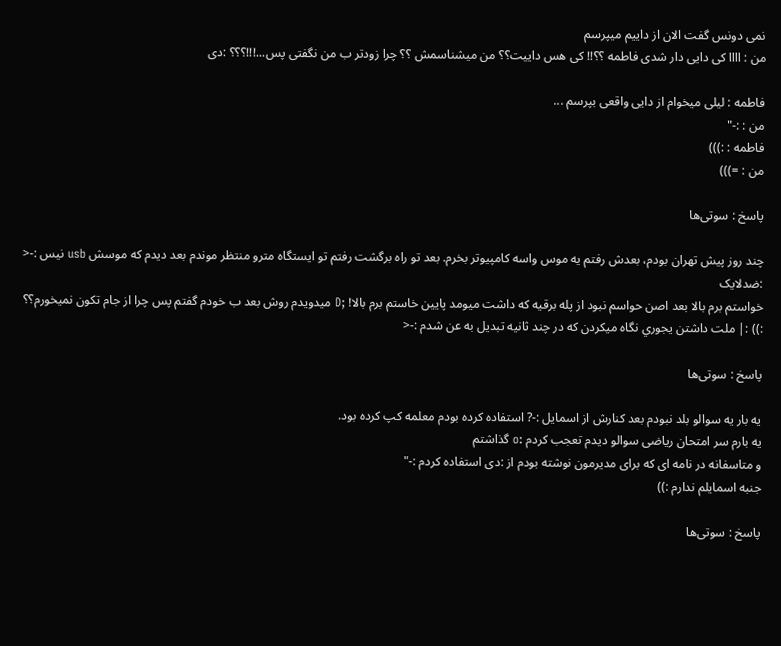نمی دونس گفت الان از داییم میپرسم
من : اااا کی دایی دار شدی فاطمه ؟؟!! کی هس داییت؟؟ من میشناسمش ؟؟ چرا زودتر ب من نگفتی پس...!!!؟؟؟ :دی

فاطمه : لیلی میخوام از دایی واقعی بپرسم ...
من : :-"
فاطمه : :)))
من : =)))

پاسخ : سوتی‌ها

چند روز پيش تهران بودم، بعدش رفتم يه موس واسه كامپيوتر بخرم. بعد تو راه برگشت رفتم تو ايستگاه مترو منتظر موندم بعد ديدم كه موسش usb نيس :-< :ضدلایک
خواستم برم بالا بعد اصن حواسم نبود از پله برقيه كه داشت ميومد پايين خاستم برم بالا! ;D ميدويدم روش بعد ب خودم گفتم پس چرا از جام تكون نميخورم؟؟ :)) :| ملت داشتن يجوري نگاه ميكردن كه در چند ثانيه تبديل به عن شدم :-<

پاسخ : سوتی‌ها

یه بار یه سوالو بلد نبودم بعد کنارش از اسمایل :-? استفاده کرده بودم معلمه کپ کرده بود.
یه بارم سر امتحان ریاضی سوالو دیدم تعجب کردم :o گذاشتم
و متاسفانه در نامه ای که برای مدیرمون نوشته بودم از :دی استفاده کردم :-"
جنبه اسمایلم ندارم :))

پاسخ : سوتی‌ها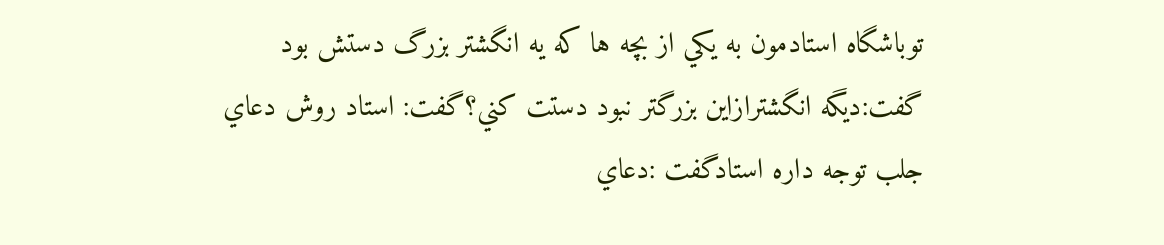توباشگاه استادمون به يكي از بچه ها كه يه انگشتر بزرگ دستش بود گفت:ديگه انگشترازاين بزرگتر نبود دستت كني؟گفت: استاد روش دعاي جلب توجه داره استادگفت :دعاي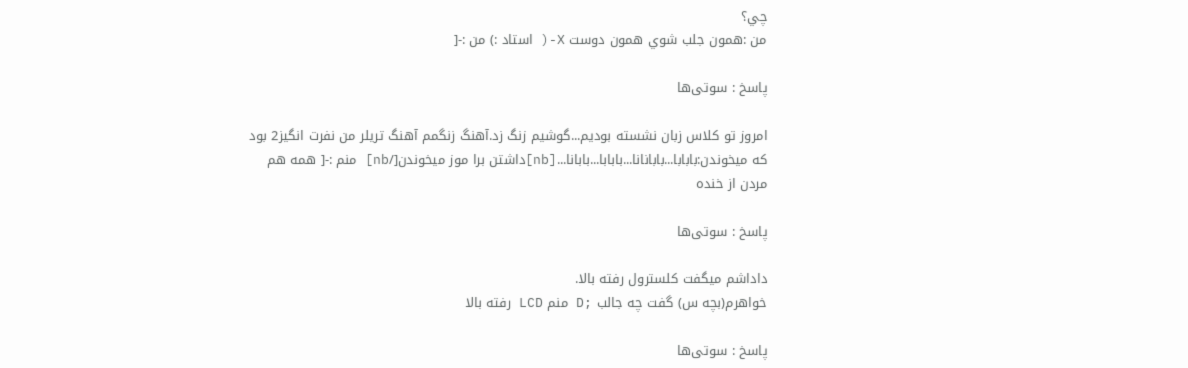چي؟
من :همون جلب شوي همون دوست X-( استاد :) من :-[

پاسخ : سوتی‌ها

امروز تو كلاس زبان نشسته بوديم...گوشيم زنگ زد.آهنگ زنگمم آهنگ تريلر من نفرت انگيز2 بود كه ميخوندن:بابابا...بابانانا...بابابا...بابانا...[nb]داشتن برا موز ميخوندن[/nb] منم :-[ همه هم مردن از خنده

پاسخ : سوتی‌ها

داداشم میگفت کلسترول رفته بالا.
خواهرم(بچه س) گفت چه جالب ;D منم LCD رفته بالا

پاسخ : سوتی‌ها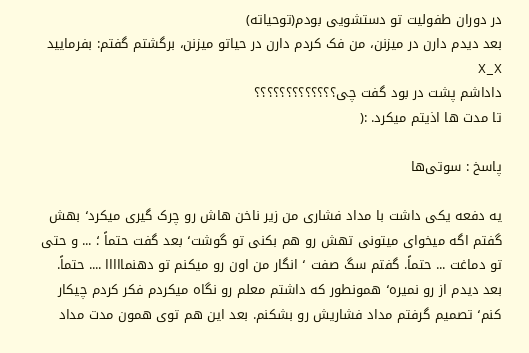در دوران طفولیت تو دستشویی بودم(توحیاته)
بعد دیدم دارن در میزنن، من فک کردم دارن در حیاتو میزنن، برگشتم گفتم: بفرمایید X_X
داداشم پشت در بود گفت چی؟؟؟؟؟؟؟؟؟؟؟؟؟
تا مدت ها اذیتم میکرد. :(

پاسخ : سوتی‌ها

یه دفعه یکی داشت با مداد فشاری من زیر ناخن هاش رو چرک گیری میکرد٬ بهش گفتم اگه میخوای میتونی تهش رو هم بکنی تو گوشت٬ بعد گفت حتماً ؛ ... و حتی تو دماغت ... حتماً. گفتم سگ صفت ٬ انگار من اون رو میکنم تو دهنمااااا .... حتماً.
بعد دیدم از رو نمیره٬ همونطور که داشتم معلم رو نگاه میکردم فکر کردم چیکار کنم٬ تصمیم گرفتم مداد فشاریش رو بشکنم. بعد این هم توی همون مدت مداد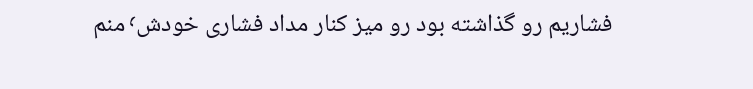فشاریم رو گذاشته بود رو میز کنار مداد فشاری خودش٬ منم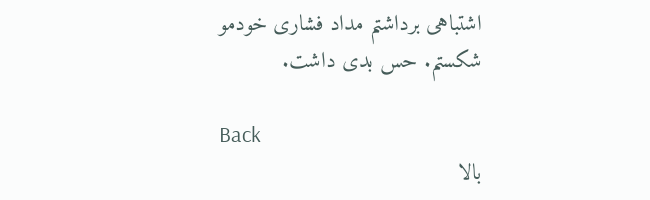اشتباهی برداشتم مداد فشاری خودمو شکستم. حس بدی داشت.

Back
بالا